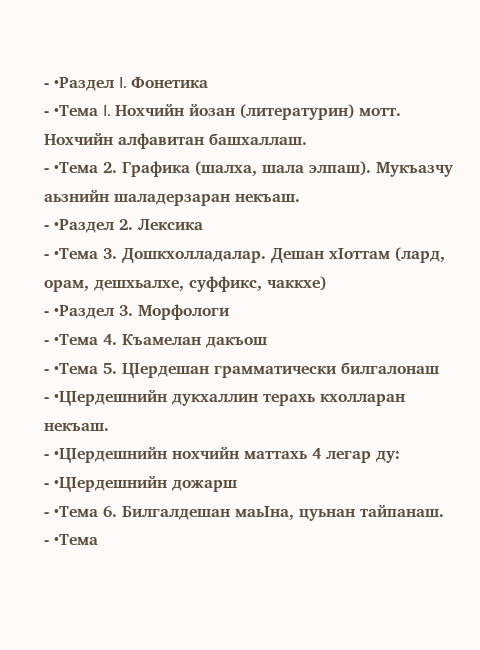- •Раздел I. Фонетика
- •Тема I. Нохчийн йозан (литературин) мотт. Нохчийн алфавитан башхаллаш.
- •Тема 2. Графика (шалха, шала элпаш). Мукъазчу аьзнийн шаладерзаран некъаш.
- •Раздел 2. Лексика
- •Тема 3. Дошкхолладалар. Дешан хIоттам (лард, орам, дешхьалхе, суффикс, чаккхе)
- •Раздел 3. Морфологи
- •Тема 4. Къамелан дакъош
- •Тема 5. ЦIердешан грамматически билгалонаш
- •ЦIердешнийн дукхаллин терахь кхолларан некъаш.
- •ЦIердешнийн нохчийн маттахь 4 легар ду:
- •ЦIердешнийн дожарш
- •Тема 6. Билгалдешан маьIна, цуьнан тайпанаш.
- •Тема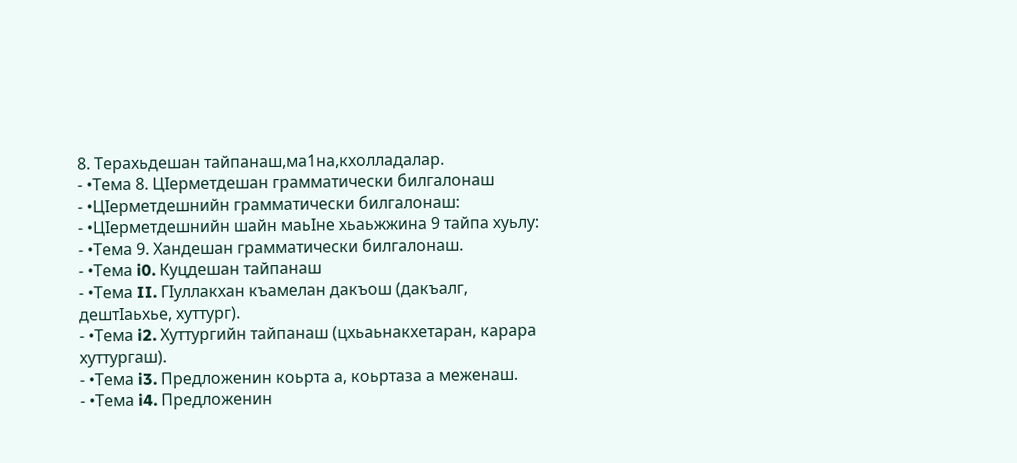8. Терахьдешан тайпанаш,ма1на,кхолладалар.
- •Тема 8. ЦIерметдешан грамматически билгалонаш
- •ЦIерметдешнийн грамматически билгалонаш:
- •ЦIерметдешнийн шайн маьIне хьаьжжина 9 тайпа хуьлу:
- •Тема 9. Хандешан грамматически билгалонаш.
- •Тема i0. Куцдешан тайпанаш
- •Тема II. ГIуллакхан къамелан дакъош (дакъалг, дештIаьхье, хуттург).
- •Тема i2. Хуттургийн тайпанаш (цхьаьнакхетаран, карара хуттургаш).
- •Тема i3. Предложенин коьрта а, коьртаза а меженаш.
- •Тема i4. Предложенин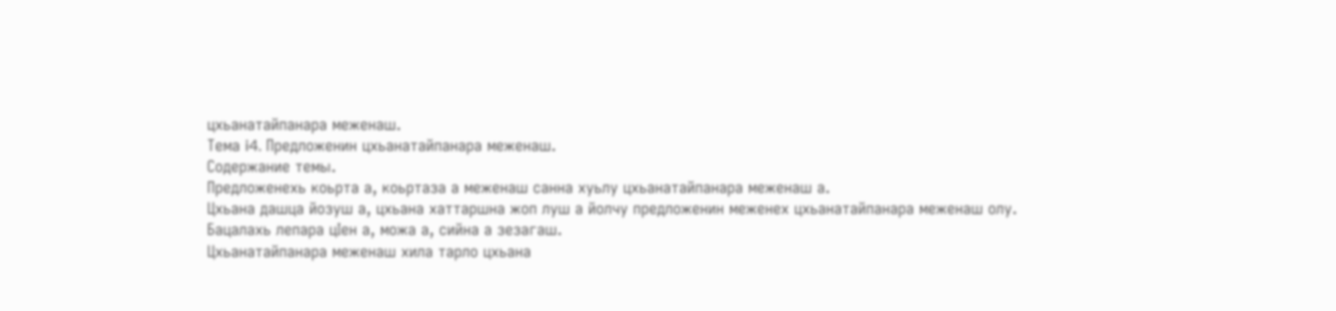цхьанатайпанара меженаш.
Тема i4. Предложенин цхьанатайпанара меженаш.
Содержание темы.
Предложенехь коьрта а, коьртаза а меженаш санна хуьлу цхьанатайпанара меженаш а.
Цхьана дашца йозуш а, цхьана хаттаршна жоп луш а йолчу предложенин меженех цхьанатайпанара меженаш олу.
Бацалахь лепара цIен а, можа а, сийна а зезагаш.
Цхьанатайпанара меженаш хила тарло цхьана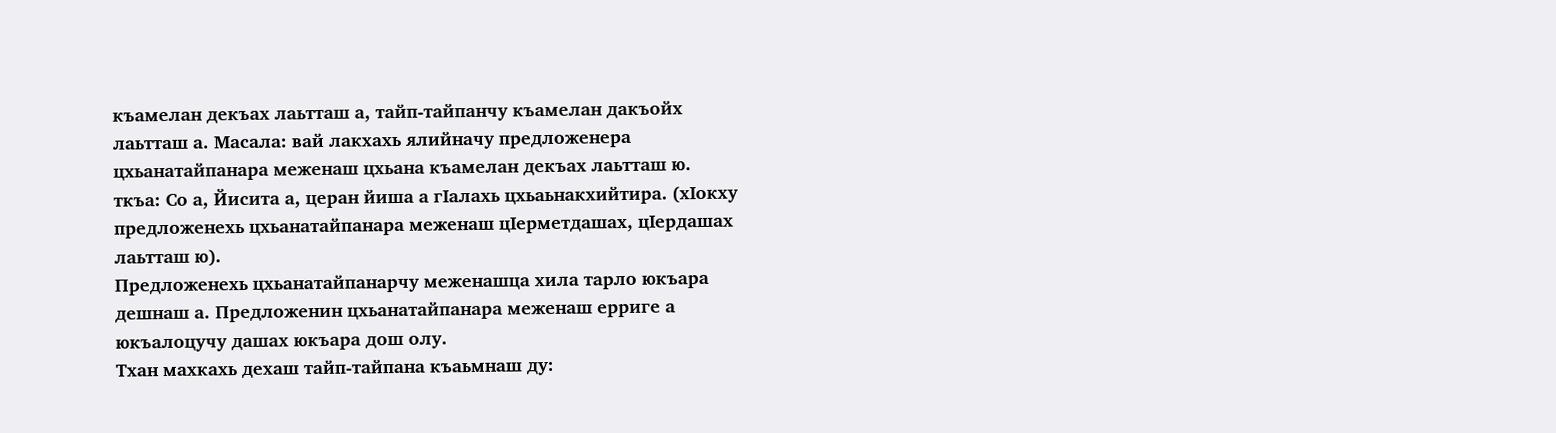къамелан декъах лаьтташ а, тайп-тайпанчу къамелан дакъойх лаьтташ а. Масала: вай лакхахь ялийначу предложенера цхьанатайпанара меженаш цхьана къамелан декъах лаьтташ ю.
ткъа: Со а, Йисита а, церан йиша а гIалахь цхьаьнакхийтира. (хIокху предложенехь цхьанатайпанара меженаш цIерметдашах, цIердашах лаьтташ ю).
Предложенехь цхьанатайпанарчу меженашца хила тарло юкъара дешнаш а. Предложенин цхьанатайпанара меженаш ерриге а юкъалоцучу дашах юкъара дош олу.
Тхан махкахь дехаш тайп-тайпана къаьмнаш ду: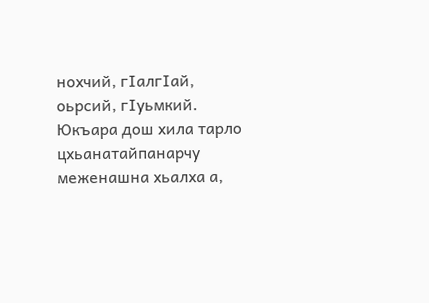нохчий, гIалгIай, оьрсий, гIуьмкий.
Юкъара дош хила тарло цхьанатайпанарчу меженашна хьалха а,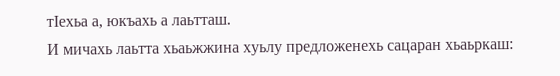тIехьа а, юкъахь а лаьтташ.
И мичахь лаьтта хьаьжжина хуьлу предложенехь сацаран хьаьркаш: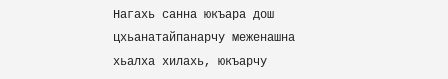Нагахь санна юкъара дош цхьанатайпанарчу меженашна хьалха хилахь, юкъарчу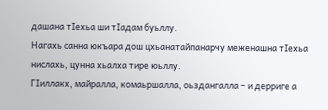дашана тIехьа ши тIадам буьллу.
Нагахь санна юкъара дош цхьанатайпанарчу меженашна тIехьа нислахь, цунна хьалха тире юьллу.
ГIиллакх, майралла, комаьршалла, оьздангалла – и дерриге а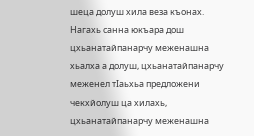шеца долуш хила веза къонах.
Нагахь санна юкъара дош цхьанатайпанарчу меженашна хьалха а долуш, цхьанатайпанарчу меженел тIаьхьа предложени чекхйолуш ца хилахь, цхьанатайпанарчу меженашна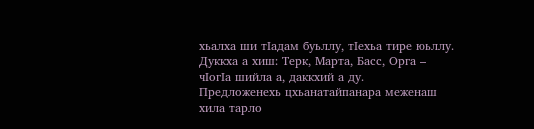хьалха ши тIадам буьллу, тIехьа тире юьллу.
Дуккха а хиш: Терк, Марта, Басс, Орга – чIогIа шийла а, даккхий а ду.
Предложенехь цхьанатайпанара меженаш хила тарло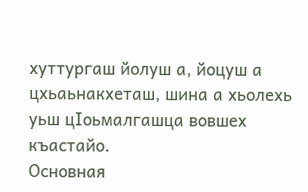хуттургаш йолуш а, йоцуш а цхьаьнакхеташ, шина а хьолехь уьш цIоьмалгашца вовшех къастайо.
Основная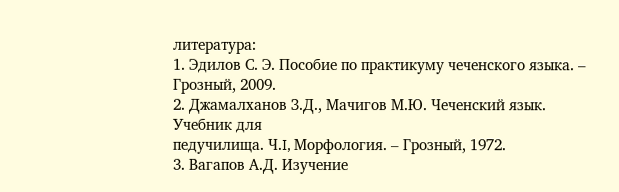литература:
1. Эдилов С. Э. Пособие по практикуму чеченского языка. – Грозный, 2009.
2. Джамалханов З.Д., Мачигов М.Ю. Чеченский язык. Учебник для
педучилища. Ч.I, Морфология. – Грозный, 1972.
3. Вагапов А.Д. Изучение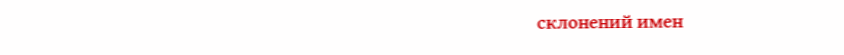склонений имен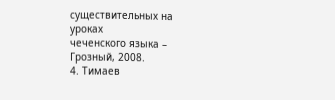существительных на уроках
чеченского языка – Грозный, 2008.
4. Тимаев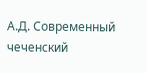А.Д. Современный чеченский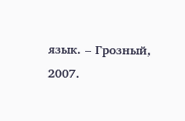язык. – Грозный, 2007.